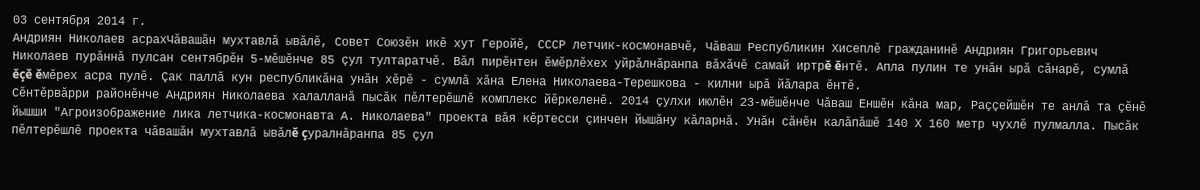03 сентября 2014 г.
Андриян Николаев асрахЧăвашăн мухтавлă ывăлĕ, Совет Союзĕн икĕ хут Геройĕ, СССР летчик-космонавчĕ, Чăваш Республикин Хисеплĕ гражданинĕ Андриян Григорьевич Николаев пурăннă пулсан сентябрĕн 5-мĕшĕнче 85 çул тултаратчĕ. Вăл пирĕнтен ĕмĕрлĕхех уйрăлнăранпа вăхăчĕ самай иртрĕ ĕнтĕ. Апла пулин те унăн ырă сăнарĕ, сумлă ĕçĕ ĕмĕрех асра пулĕ. Çак паллă кун республикăна унăн хĕрĕ - сумлă хăна Елена Николаева-Терешкова - килни ырă йăлара ĕнтĕ.
Сĕнтĕрвăрри районĕнче Андриян Николаева халалланă пысăк пĕлтерĕшлĕ комплекс йĕркеленĕ. 2014 çулхи июлĕн 23-мĕшĕнче Чăваш Еншĕн кăна мар, Раççейшĕн те анлă та çĕнĕ йышши "Агроизображение лика летчика-космонавта А. Николаева" проекта вăя кĕртесси çинчен йышăну кăларнă. Унăн сăнĕн калăпăшĕ 140 Х 160 метр чухлĕ пулмалла. Пысăк пĕлтерĕшлĕ проекта чăвашăн мухтавлă ывăлĕ çуралнăранпа 85 çул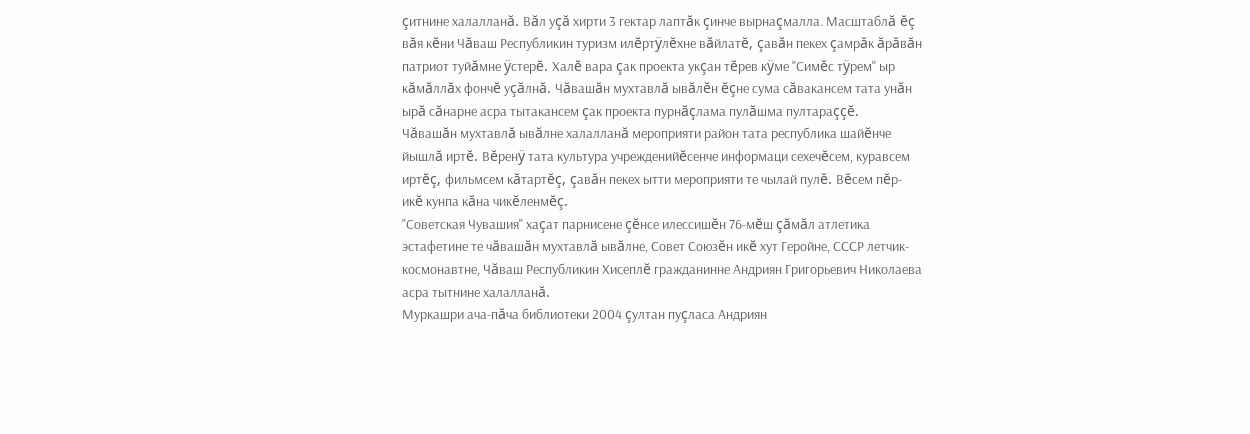çитнине халалланă. Вăл уçă хирти 3 гектар лаптăк çинче вырнаçмалла. Масштаблă ĕç вăя кĕни Чăваш Республикин туризм илĕртÿлĕхне вăйлатĕ, çавăн пекех çамрăк ăрăвăн патриот туйăмне ÿстерĕ. Халĕ вара çак проекта укçан тĕрев кÿме "Симĕс тÿрем" ыр кăмăллăх фончĕ уçăлнă. Чăвашăн мухтавлă ывăлĕн ĕçне сума сăвакансем тата унăн ырă сăнарне асра тытакансем çак проекта пурнăçлама пулăшма пултараççĕ.
Чăвашăн мухтавлă ывăлне халалланă мероприяти район тата республика шайĕнче йышлă иртĕ. Вĕренÿ тата культура учрежденийĕсенче информаци сехечĕсем, куравсем иртĕç, фильмсем кăтартĕç, çавăн пекех ытти мероприяти те чылай пулĕ. Вĕсем пĕр-икĕ кунпа кăна чикĕленмĕç.
"Советская Чувашия" хаçат парнисене çĕнсе илессишĕн 76-мĕш çăмăл атлетика эстафетине те чăвашăн мухтавлă ывăлне, Совет Союзĕн икĕ хут Геройне, СССР летчик-космонавтне, Чăваш Республикин Хисеплĕ гражданинне Андриян Григорьевич Николаева асра тытнине халалланă.
Муркашри ача-пăча библиотеки 2004 çултан пуçласа Андриян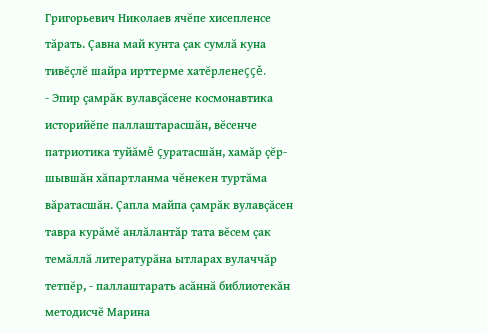Григорьевич Николаев ячĕпе хисепленсе тăрать. Çавна май кунта çак сумлă куна тивĕçлĕ шайра ирттерме хатĕрленеççĕ.
- Эпир çамрăк вулавçăсене космонавтика историйĕпе паллаштарасшăн, вĕсенче патриотика туйăмĕ çуратасшăн, хамăр çĕр-шывшăн хăпартланма чĕнекен туртăма вăратасшăн. Çапла майпа çамрăк вулавçăсен тавра курăмĕ анлăлантăр тата вĕсем çак темăллă литературăна ытларах вулаччăр тетпĕр, - паллаштарать асăннă библиотекăн методисчĕ Марина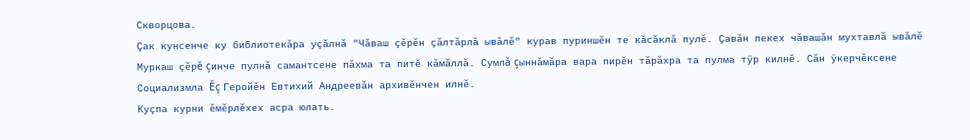Скворцова.
Çак кунсенче ку библиотекăра уçăлнă "Чăваш çĕрĕн çăлтăрлă ывăлĕ" курав пуриншĕн те кăсăклă пулĕ. Çавăн пекех чăвашăн мухтавлă ывăлĕ Муркаш çĕрĕ çинче пулнă самантсене пăхма та питĕ кăмăллă. Сумлă çыннăмăра вара пирĕн тăрăхра та пулма тÿр килнĕ. Сăн ÿкерчĕксене Социализмла Ĕç Геройĕн Евтихий Андреевăн архивĕнчен илнĕ.
Куçпа курни ĕмĕрлĕхех асра юлать.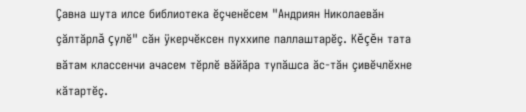Çавна шута илсе библиотека ĕçченĕсем "Андриян Николаевăн çăлтăрлă çулĕ" сăн ÿкерчĕксен пуххипе паллаштарĕç. Кĕçĕн тата вăтам классенчи ачасем тĕрлĕ вăйăра тупăшса ăс-тăн çивĕчлĕхне кăтартĕç.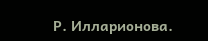Р. Илларионова.